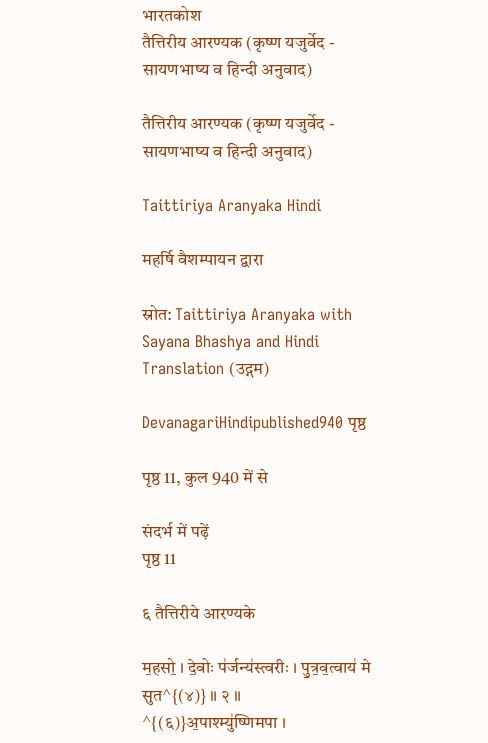भारतकोश
तैत्तिरीय आरण्यक (कृष्ण यजुर्वेद - सायणभाष्य व हिन्दी अनुवाद)

तैत्तिरीय आरण्यक (कृष्ण यजुर्वेद - सायणभाष्य व हिन्दी अनुवाद)

Taittiriya Aranyaka Hindi

महर्षि वैशम्पायन द्वारा

स्रोत: Taittiriya Aranyaka with Sayana Bhashya and Hindi Translation (उद्गम)

DevanagariHindipublished940 पृष्ठ

पृष्ठ 11, कुल 940 में से

संदर्भ में पढ़ें
पृष्ठ 11

६ तैत्तिरीये आरण्यके

म॒हसो॒ । दे॒वोः प॑र्जन्य॑स्त्वरीः । पु॒त्र॒व॒त्वाय॑ मे सुत^{(४)} ॥ २ ॥
^{(६)}अ॒पाश्म्यु॑ष्णिमपा ।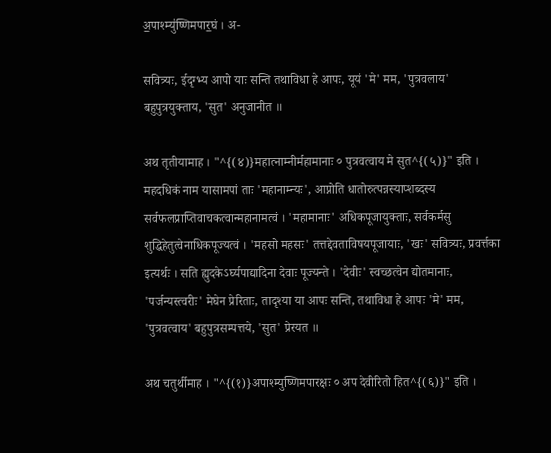अ॒पाश्म्यु॑ष्णिमपार॒घं । अ-

सवित्र्यः, ईदृग्भ्य आपो याः सन्ति तथाविधा हे आपः, यूयं 'मे' मम, 'पुत्रवलाय' बहुपुत्रयुक्ताय, 'सुत' अनुजानीत ॥

अथ तृतीयामाह । "^{(४)}महात्नाम्नीर्महामानाः ० पुत्रवत्वाय मे सुत^{(५)}" इति । महदधिकं नाम यासामपां ताः 'महानाम्न्यः', आप्नोति धातोरुत्पन्नस्याप्शब्दस्य सर्वफलप्राप्तिवाचकत्वान्महानामत्वं । 'महामानाः' अधिकपूजायुक्ताः, सर्वकर्मसु शुद्धिहेतुत्वेनाधिकपूज्यत्वं । 'महसो महसः' तत्तद्देवताविषयपूजायाः, 'खः' सवित्र्यः, प्रवर्त्तका इत्यर्थः । सति ह्युदकेऽर्घ्यपाद्यादिना देवाः पूज्यन्ते । 'देवीः' स्वच्छत्वेन द्योतमानाः, 'पर्जन्यस्त्वरीः' मेघेन प्रेरिताः, तादृश्या या आपः सन्ति, तथाविधा हे आपः 'मे' मम, 'पुत्रवत्वाय' बहुपुत्रसम्पत्तये, 'सुत' प्रेरयत ॥

अथ चतुर्थीमाह । "^{(१)}अपाश्म्युष्णिमपारक्षः ० अप देवीरितो हित^{(६)}" इति ।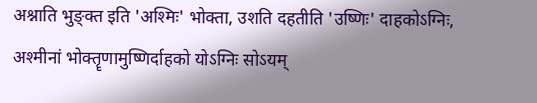अश्नाति भुङ्क्त इति 'अश्मिः' भोक्ता, उशति दहतीति 'उष्णिः' दाहकोऽग्निः, अश्मीनां भोक्तॄणामुष्णिर्दाहको योऽग्निः सोऽयम्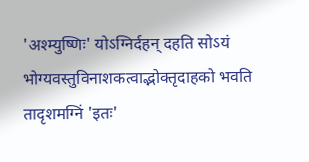'अश्म्युष्णिः' योऽग्निर्दहन् दहति सोऽयं भोग्यवस्तुविनाशकत्वाद्भोक्तृदाहको भवति तादृशमग्निं 'इतः'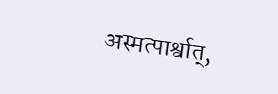अस्मत्पार्श्वात्,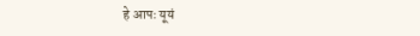हे आपः यूयं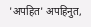'अपहित' अपहिनुत,